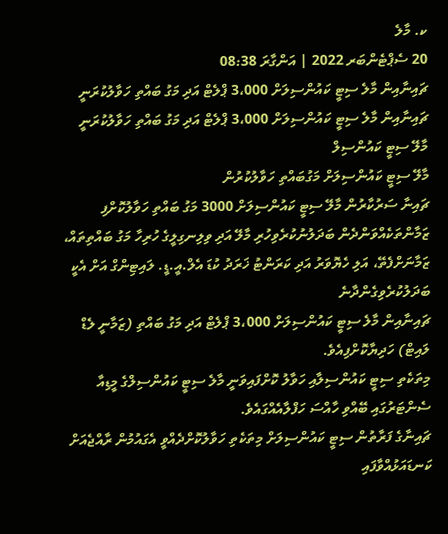ކ. މާލެ
20 ސެޕްޓެންބަރ 2022 | އަންގާރަ 08:38
ޗައިނާއިން މާލެ ސިޓީ ކައުންސިލަށް 3،000 ޕްލެޓް އަދި މަގު ބައްތި ހަވާލުކުރަނީ
ޗައިނާއިން މާލެ ސިޓީ ކައުންސިލަށް 3،000 ޕްލެޓް އަދި މަގު ބައްތި ހަވާލުކުރަނީ
މާލޭ ސިޓީ ކައުންސިލް
މާލޭ ސިޓީ ކައުންސިލަށް މަގުބައްތި ހަވާލުކުރުން
ޗައިނާ ސަރުކާރުން މާލޭ ސިޓީ ކައުންސިލަށް 3000 މަގު ބައްތި ހަވާލުކޮށްފި
ޒަމާންތަކެއްވަންދެން ބަދަލުނުކުރެވިހުރި މާލޭ އަދި ވިލިނގިލީގެ ހުރިހާ މަގު ބައްތިތައް، ޒަމާނަށްފެތޭ، އަލި ހެޔޮވަރު އަދި ކަރަންޓު ޚަރަދު ކުޑަ އެލް.އީ.ޑީ. ލައިޓިންގް އަށް އެކީ ބަދަލުކުރެވިގެންދާނެ
ޗައިނާއިން މާލެ ސިޓީ ކައުންސިލަށް 3،000 ޕްލެޓް އަދި މަގު ބައްތި (ޒަމާނީ ލެޑް ލައިޓް) ހަދިޔާކޮށްފިއެވެ.
މިތަކެތި ސިޓީ ކައުންސިލާއި ހަވާލު ކޮށްފައިވަނީ މާލެ ސިޓީ ކައުންސިލްގެ މީޑިއާ ސެންޓަރުގައި ބޭއްވި ހާއްސަ ހަފްލާއެއްގައެވެ.
ޗައިނާގެ ފަރާތުން ސިޓީ ކައުންސިލަށް މިތަކެތި ހަވާލުކޮށްދެއްވީ އެގައުމުން ރާއްޖެއަށް ކަނޑައަޅުއްވާފައި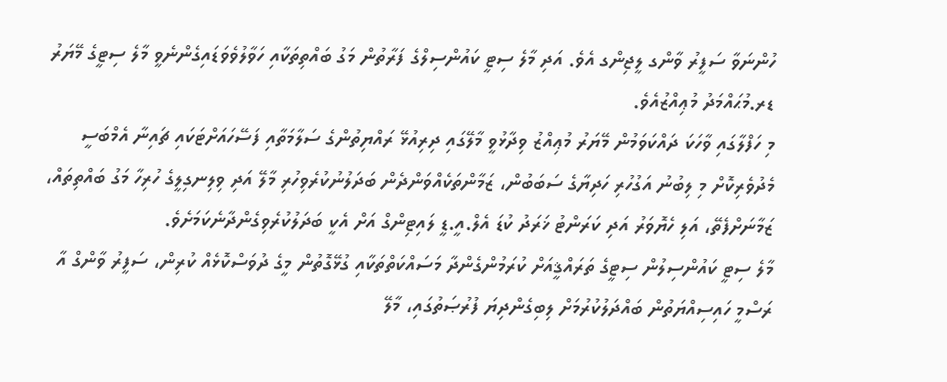ހުންނަވާ ސަފީރު ވާންގ ލީޖިންގ އެވެ. އަދި މާލެ ސިޓީ ކައުންސިލްގެ ފަރާތުން މަގު ބައްތިތަކާއި ހަވާލުވެވަޑައިގެންނެވީ މާލެ ސިޓީގެ މޭޔަރު ޑރ.މުޙައްމަދު މުޢިއްޒުއެވެ.
މި ހަފްލާގައި ވާހަކަ ދައްކަވަމުން މޭޔަރު މުޢިއްޒު ވިދާޅުވީ މާލޭގައި ދިރިއުޅޭ ރައްޔިތުންގެ ސަލާމަތާއި ފަސޭހައަށްޓަކައި ޗައިނާ އެމްބަސީ މެދުވެރިކޮށް މި ލިބުނު އަގުހުރި ހަދިޔާގެ ސަބަބުން، ޒަމާންތަކެއްވަންދެން ބަދަލުނުކުރެވިހުރި މާލޭ އަދި ވިލިނގިލީގެ ހުރިހާ މަގު ބައްތިތައް، ޒަމާނަށްފެތޭ، އަލި ހެޔޮވަރު އަދި ކަރަންޓު ޚަރަދު ކުޑަ އެލް.އީ.ޑީ ލައިޓިންގް އަށް އެކީ ބަދަލުކުރެވިގެންދާނެކަމަށެވެ.
މާލެ ސިޓީ ކައުންސިލުން ސިޓީގެ ތަރައްޤީއަށް ކުރަމުންގެންދާ މަސައްކަތްތަކާއި ގުޅޭގޮތުން މީގެ ދުވަސްކޮޅެއް ކުރިން، ސަފީރު ވާންގް އާ ރަސްމީ ހައިސިއްޔަތުން ބައްދަލުކުރުމަށް ލިބިގެންދިޔަ ފުރުޞަތުގައި، މާލޭ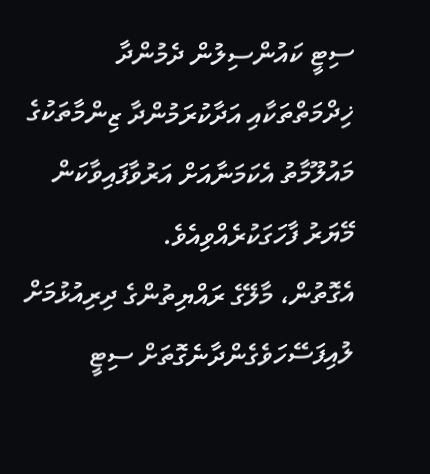ސިޓީ ކައުންސިލުން ދެމުންދާ ޚިދްމަތްތަކާއި އަދާކުރަމުންދާ ޒިންމާތަކުގެ މައުލޫމާތު އެކަމަނާއަށް އަރުވާފައިވާކަން މޭޔަރު ފާހަގަކުރެއްވިއެވެ.
އެގޮތުން، މާލޭގެ ރައްޔިތުންގެ ދިރިއުޅުމަށް ލުއިފަސޭހަވެގެންދާނެގޮތަށް ސިޓީ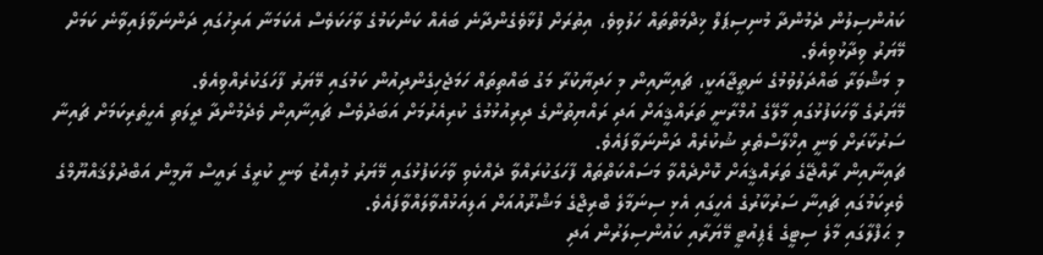ކައުންސިލުން ދެމުންދާ މުނިސިޕަލް ޚިދްމަތްތައް ހަލުވިވެ، އިތުރަށް ފުޅާވެގެންދާނެ ބައެއް ކަންކަމުގެ ވާހަކަވެސް އެކަމަނާ އަރިހުގައި ދަންނަވާފައިވާނެ ކަމަށް މޭޔަރު ވިދާޅުވިއެވެ.
މި މަޝްވަރާ ބައްދަލުވުމުގެ ނަތީޖާއަކީ، ޗައިނާއިން މި ހަދިޔާކުރާ މަގު ބައްތިތައް ހަމަޖެހިގެންދިއުން ކަމުގައި މޭޔަރު ފާހަގަކުރެއްވިއެވެ.
މޭޔަރުގެ ވާހަކަފުޅުގައި މާލޭގެ އުމްރާނީ ތަރައްޤީއަށް އަދި ރައްޔިތުންގެ ދިރިއުޅުމުގެ ކުރިއެރުމަށް އަބަދުވެސް ޗައިނާއިން ވެދެމުންދާ ދީލަތި އެހީތެރިކަމަށް ޗައިނާ ސަރުކާރަށް ވަނީ އިޚްލާސްތެރި ޝުކުރެއް ދަންނަވާފައެވެ.
ޗައިނާއިން ރާއްޖޭގެ ތަރައްޤީއަށް ކޮށްދެއްވާ މަސައްކަތްތައް ފާހަގަކުރައްވާ ދެއްކެވި ވާހަކަފުޅުގައި މޭޔަރު މުޢިއްޒު ވަނީ ކުރީގެ ރައީސް ޔާމީން އަބްދުލްޤައްޔޫމްގެ ވެރިކަމުގައި ޗައިނާ ސަރުކާރުގެ އެހީގައި އެޅި ސިނަމާލެ ބްރިޖްގެ މަޝްރޫއުއަށް އަލިއަޅުއްވާލައްވާފައެވެ.
މި ޙަފްލާގައި މާލެ ސިޓީގެ ޑެޕިއުޓީ މޭޔަރާއި ކައުންސިލަރުން އަދި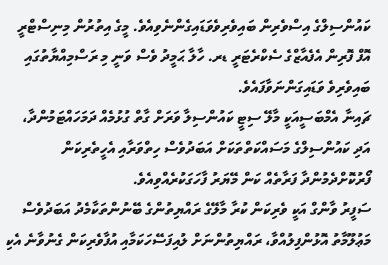ކައުންސިލްގެ އިސްވެރިން ބައިވެރިވެވަޑައިގެންނެވިއެވެ. މީގެ އިތުރުން މިނިސްޓްރީ އޮފް ފޮރިން އެފެއާޒްގެ ސެކްރެޓަރީ ޑރ. ހާލާ ޙަމީދު ވެސް ވަނީ މި ރަސްމިއްޔާތުގައި ބައިވެރިވެ ވަޑައިގަންނަވާފައެވެ.
ޗައިނާ އެމްބަސީއަކީ މާލޭ ސިޓީ ކައުންސިލާ ވަރަށް ގާތް ގުޅުމެއް ދަމަހައްޓަމުންދާ، އަދި ކައުންސިލްގެ މަސައްކަތްތަކަށް އަބަދުވެސް ހިތްވަރާއި އެހީތެރިކަން ފޯރުކޮށްދެމުންދާ ފަރާތެއް ކަން މޭޔަރު ފާހަގަކުރެއްވިއެވެ.
ސަފީރު ވާންގް އަކީ ވެރިކަން ކުރާ މާލޭގެ ރައްޔިތުންގެ ބޭނުންތަކާމެދު އަބަދުވެސް މަޢުލޫމާތު އޮޅުންފިލުއްވާ، ރައްޔިތުންނަށް ލުއިފަސޭހަކަމާއި އުފާވެރިކަން ގެނުވާނެ އެކި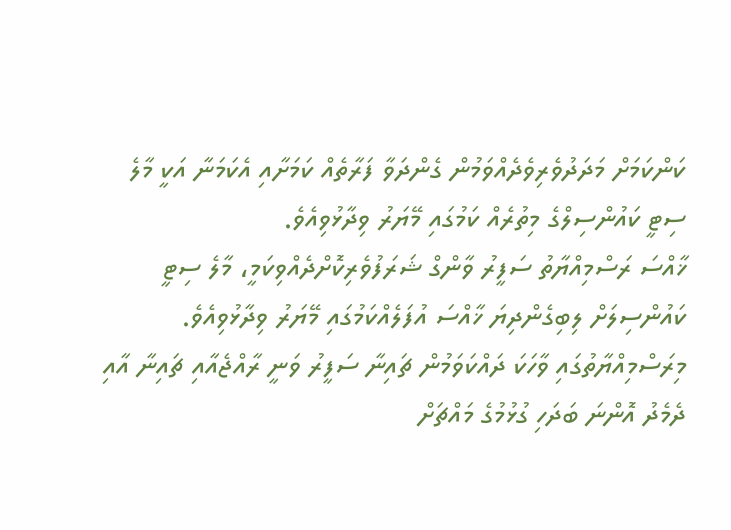ކަންކަމަށް މަދަދުވެރިވެދެއްވަމުން ގެންދަވާ ފަރާތެއް ކަމަށާއި އެކަމަނާ އަކީ މާލެ ސިޓީ ކައުންސިލްގެ މިތުރެއް ކަމުގައި މޭޔަރު ވިދާޅުވިއެވެ.
ޚާއްސަ ރަސްމިއްޔާތު ސަފީރު ވާންގް ޝަރަފުވެރިކޮށްދެއްވިކަމީ، މާލެ ސިޓީ ކައުންސިލަށް ލިބިގެންދިޔަ ޚާއްސަ އުފަލެއްކަމުގައި މޭޔަރު ވިދާޅުވިއެވެ.
މިރަސްމިއްޔާތުގައި ވާހަކަ ދައްކަވަމުން ޗައިނާ ސަފީރު ވަނީ ރާއްޖެއާއި ޗައިނާ އާއި ދެމެދު އޮންނަ ބަދަހި ގުޅުމުގެ މައްޗަށް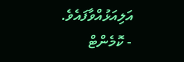އަލިއަޅުއްވާފައެވެ.
- ކޮމެންޓް